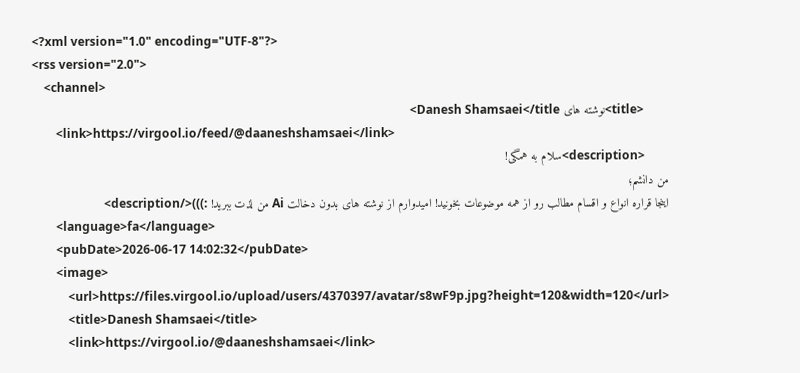<?xml version="1.0" encoding="UTF-8"?>
<rss version="2.0">
    <channel>
        <title>نوشته های Danesh Shamsaei</title>
        <link>https://virgool.io/feed/@daaneshshamsaei</link>
        <description>سلام به همگی!
من دانشم؛
اینجا قراره انواع و اقسام مطالب رو از همه موضوعات بخونید! امیدوارم از نوشته های بدون دخالت Ai من لذت ببرید! :)))</description>
        <language>fa</language>
        <pubDate>2026-06-17 14:02:32</pubDate>
        <image>
            <url>https://files.virgool.io/upload/users/4370397/avatar/s8wF9p.jpg?height=120&width=120</url>
            <title>Danesh Shamsaei</title>
            <link>https://virgool.io/@daaneshshamsaei</link>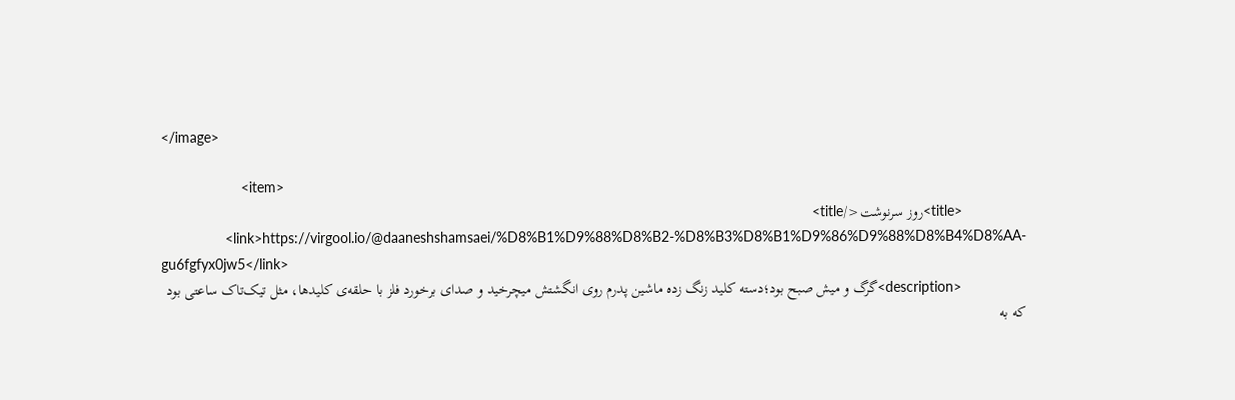</image>

                    <item>
                <title>روز سرنوشت</title>
                <link>https://virgool.io/@daaneshshamsaei/%D8%B1%D9%88%D8%B2-%D8%B3%D8%B1%D9%86%D9%88%D8%B4%D8%AA-gu6fgfyx0jw5</link>
                <description>گرگ و میش صبح بود؛دسته کلید زنگ زده ماشین پدرم روی انگشتش میچرخید و صدای برخورد فلز با حلقه‌ی کلیدها، مثل تیک‌تاک ساعتی بود که به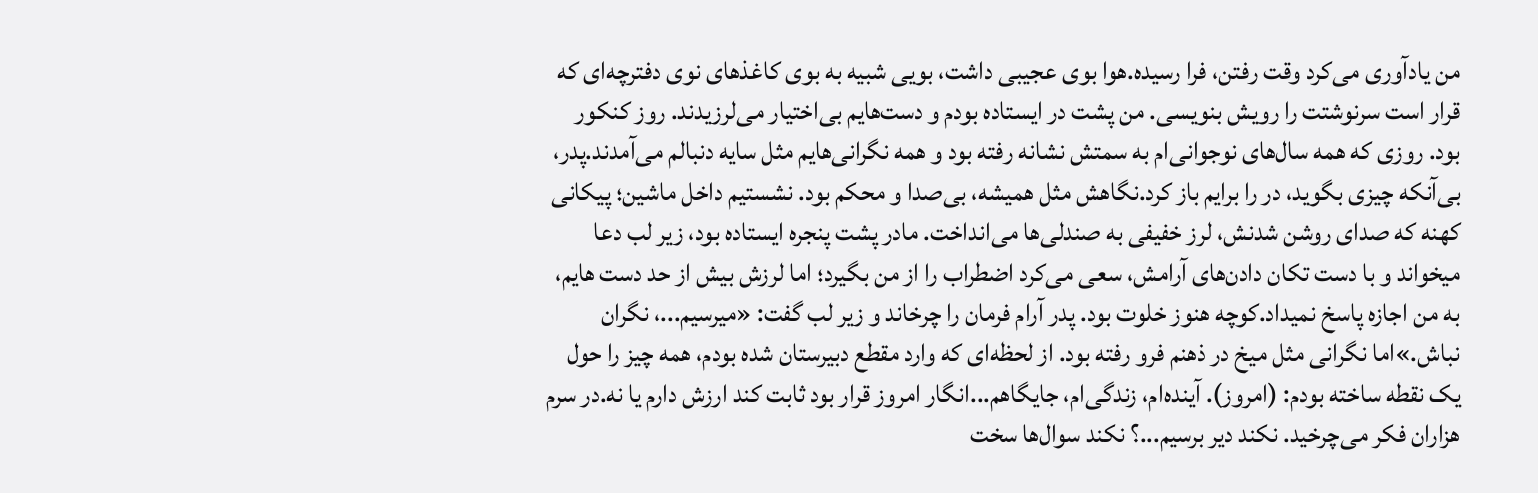من یادآوری می‌کرد وقت رفتن، فرا رسیده.هوا بوی عجیبی داشت، بویی شبیه به بوی کاغذهای نوی دفترچه‌ای که قرار است سرنوشتت را رویش بنویسی. من پشت در ایستاده بودم و دست‌هایم بی‌اختیار می‌لرزیدند. روز کنکور بود. روزی که همه سال‌های نوجوانی‌ام به سمتش نشانه رفته بود و همه نگرانی‌هایم مثل سایه‌ دنبالم می‌آمدند.پدر، بی‌آنکه چیزی بگوید، در را برایم باز کرد.نگاهش مثل همیشه، بی‌صدا و محکم بود. نشستیم داخل ماشین؛ پیکانی کهنه که صدای روشن شدنش، لرز خفیفی به صندلی‌ها می‌انداخت. مادر پشت پنجره ایستاده بود، زیر لب دعا میخواند و با دست تکان دادن‌های آرامش، سعی می‌کرد اضطراب را از من بگیرد؛ اما لرزش بیش از حد دست هایم، به من اجازه پاسخ نمیداد.کوچه هنوز خلوت بود. پدر آرام فرمان را چرخاند و زیر لب گفت: «میرسیم...، نگران نباش.»اما نگرانی مثل میخ در ذهنم فرو رفته بود. از لحظه‌ای که وارد مقطع دبیرستان شده بودم، همه چیز را حول یک نقطه ساخته بودم: (امروز). آینده‌ام، زندگی‌ام، جایگاهم...انگار امروز قرار بود ثابت کند ارزش دارم یا نه.در سرم هزاران فکر می‌چرخید. نکند دیر برسیم...؟ نکند سوال‌ها سخت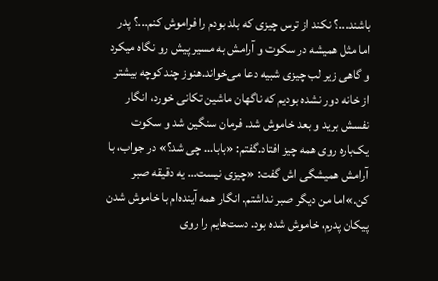باشند...؟ نکند از ترس چیزی که بلد بودم را فراموش کنم...؟ پدر اما مثل همیشه در سکوت و آرامش به مسیر پیش رو نگاه میکرد و گاهی زیر لب چیزی شبیه دعا می‌خواند.هنوز چند کوچه بیشتر از خانه دور نشده بودیم که ناگهان ماشین تکانی خورد، انگار نفسش برید و بعد خاموش شد. فرمان سنگین شد و سکوت یک‌باره روی همه چیز افتاد.گفتم: «بابا… چی شد؟» در جواب، با آرامش همیشگی اش گفت: «چیزی نیست… یه دقیقه صبر کن.»اما من دیگر صبر نداشتم. انگار همه آینده‌ام با خاموش شدن پیکان پدرم، خاموش شده بود. دست‌هایم را روی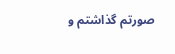صورتم گذاشتم و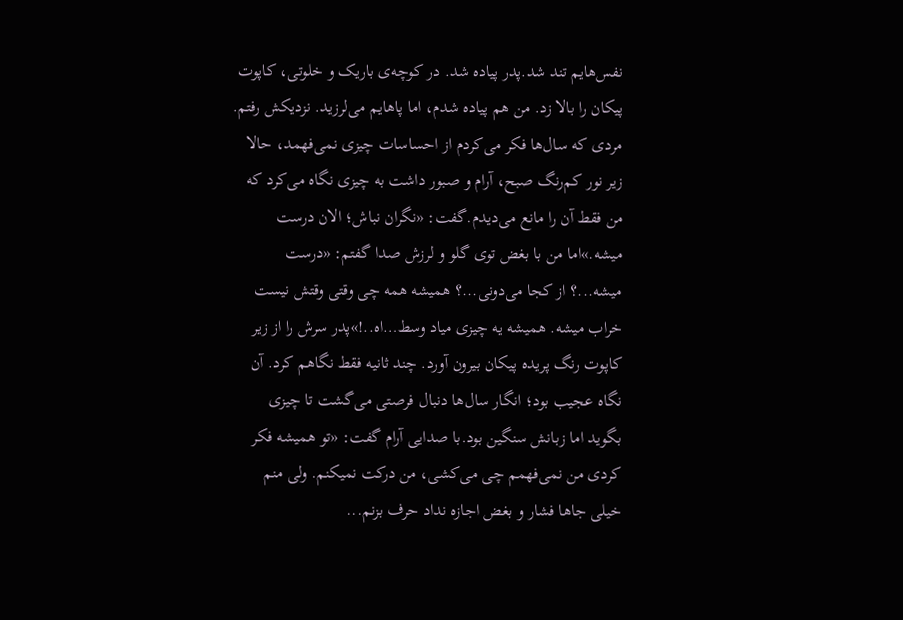نفس‌هایم تند شد.پدر پیاده شد. در کوچه‌ی باریک و خلوتی، کاپوت پیکان را بالا زد. من هم پیاده شدم، اما پاهایم می‌لرزید. نزدیکش رفتم. مردی که سال‌ها فکر می‌کردم از احساسات چیزی نمی‌فهمد، حالا زیر نور کم‌رنگ صبح، آرام و صبور داشت به چیزی نگاه می‌کرد که من فقط آن را مانع می‌دیدم.گفت: «نگران نباش؛ الان درست میشه.»اما من با بغض توی گلو و لرزش صدا گفتم: «درست میشه...؟ از کجا می‌دونی...؟ همیشه همه چی وقتی وقتش نیست خراب میشه. همیشه یه چیزی میاد وسط…اه..!»پدر سرش را از زیر کاپوت رنگ پریده پیکان بیرون آورد. چند ثانیه فقط نگاهم کرد. آن نگاه عجیب بود؛ انگار سال‌ها دنبال فرصتی می‌گشت تا چیزی بگوید اما زبانش سنگین بود.با صدایی آرام گفت: «تو همیشه فکر کردی من نمی‌فهمم چی می‌کشی، من درکت نمیکنم. ولی منم خیلی جاها فشار و بغض اجازه نداد حرف بزنم...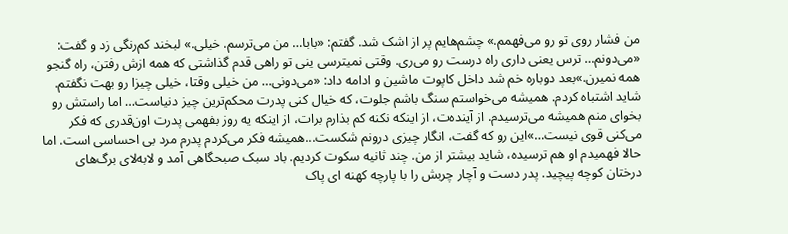من فشار روی تو رو می‌فهمم.» چشم‌هایم پر از اشک شد. گفتم: «بابا… من می‌ترسم. خیلی.» لبخند کم‌رنگی زد و گفت: «می‌دونم… ترس یعنی داری راه درست رو می‌ری. وقتی نمیترسی ینی تو راهی قدم گذاشتی که همه ازش رفتن، راه گنجو همه نمیرن.»بعد دوباره خم شد داخل کاپوت ماشین و ادامه داد: «می‌دونی… من خیلی وقتا، خیلی چیزا رو بهت نگفتم. شاید اشتباه کردم. همیشه می‌خواستم سنگ باشم جلوت، که خیال کنی پدرت محکم‌ترین چیز دنیاست… اما راستش رو بخوای منم همیشه می‌ترسیدم. از آینده‌ت، از اینکه نکنه کم بذارم برات، از اینکه یه روز بفهمی پدرت اون‌قدری که فکر می‌کنی قوی نیست…»این رو که گفت، انگار چیزی درونم شکست...همیشه فکر می‌کردم پدرم مرد بی احساسی است. اما حالا فهمیدم او هم ترسیده، شاید بیشتر از من. چند ثانیه سکوت کردیم. باد سبک صبحگاهی آمد و لابه‌لای برگ‌های درختان کوچه پیچید. پدر دست و آچار چربش را با پارچه کهنه ای پاک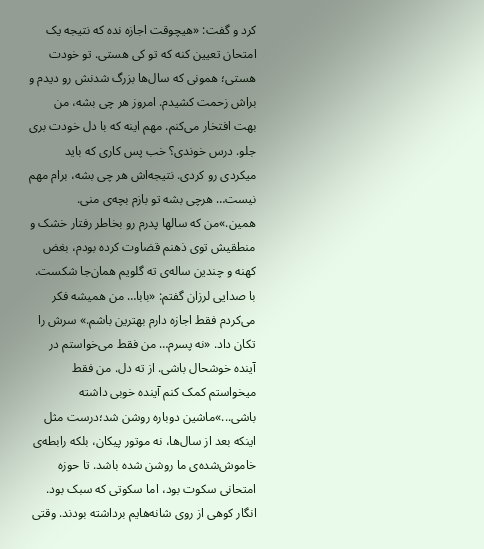کرد و گفت: «هیچوقت اجازه نده که نتیجه یک امتحان تعیین کنه که تو کی هستی. تو خودت هستی؛ همونی که سال‌ها بزرگ شدنش رو دیدم و براش زحمت کشیدم. امروز هر چی بشه، من بهت افتخار می‌کنم. مهم اینه که با دل خودت بری جلو. درس خوندی؟ خب پس کاری که باید میکردی رو کردی. نتیجه‌اش هر چی بشه، برام مهم نیست… هرچی بشه تو بازم بچه‌ی منی. همین.»من که سالها پدرم رو بخاطر رفتار خشک و منطقیش توی ذهنم قضاوت کرده بودم، بغض کهنه و چندین ساله‌ی ته گلویم همان‌جا شکست. با صدایی لرزان گفتم: «بابا… من همیشه فکر می‌کردم فقط اجازه دارم بهترین باشم.» سرش را تکان داد. «نه پسرم… من فقط می‌خواستم در آینده خوشحال باشی. از ته دل. من فقط میخواستم کمک کنم آینده خوبی داشته باشی...»ماشین دوباره روشن شد؛درست مثل اینکه بعد از سال‌ها، نه موتور پیکان، بلکه رابطه‌ی خاموش‌شده‌ی ما روشن شده باشد. تا حوزه امتحانی سکوت بود، اما سکوتی که سبک بود. انگار کوهی از روی شانه‌هایم برداشته بودند. وقتی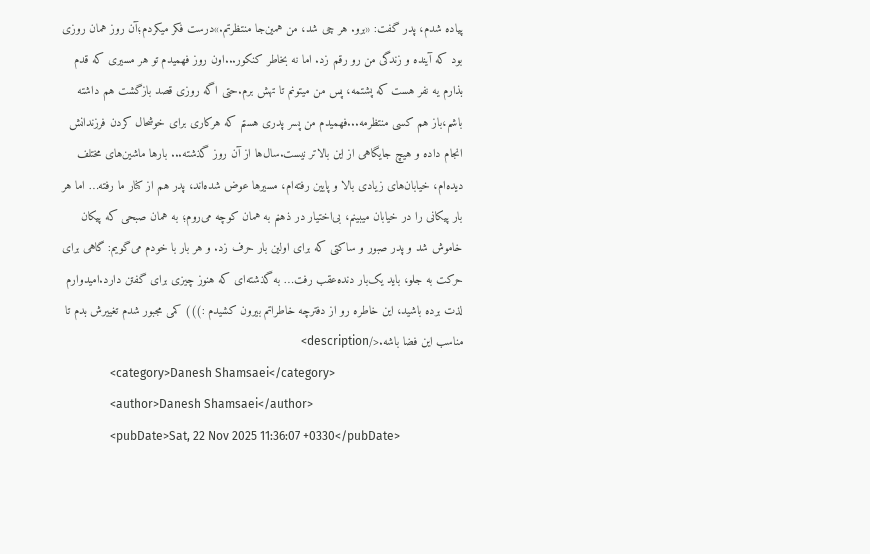پیاده شدم، پدر گفت: «برو. هر چی شد، من همین‌جا منتظرتم.»درست فکر میکردم؛آن روز همان روزی بود که آینده و زندگی من رو رقم زد. اما نه بخاطر کنکور...اون روز فهمیدم تو هر مسیری که قدم بذارم یه نفر هست که پشتمه، پس من میتونم تا تهش برم.حتی اگه روزی قصد بازگشت هم داشته باشم،‌باز هم کسی منتظرمه...فهمیدم من پسر پدری هستم که هرکاری برای خوشحال کردن فرزندانش انجام داده و هیچ جایگاهی از این بالاتر نیست.سال‌ها از آن روز گذشته... بارها ماشین‌های مختلف دیده‌ام، خیابان‌های زیادی بالا و پایین رفته‌ام، مسیرها عوض شده‌اند، پدر هم از کنار ما رفته… اما هر بار پیکانی را در خیابان میبینم، بی‌اختیار در ذهنم به همان کوچه می‌روم؛ به همان صبحی که پیکان خاموش شد و پدر صبور و ساکتی که برای اولین بار حرف زد. و هر بار با خودم می‌گویم: گاهی برای حرکت به جلو، باید یک‌بار دنده‌عقب رفت… به گذشته‌ای که هنوز چیزی برای گفتن دارد.امیدوارم لذت برده باشید، این خاطره رو از دفترچه خاطراتم بیرون کشیدم :))) کمی مجبور شدم تغییرش بدم تا مناسب این فضا باشه.</description>
                <category>Danesh Shamsaei</category>
                <author>Danesh Shamsaei</author>
                <pubDate>Sat, 22 Nov 2025 11:36:07 +0330</pubDate>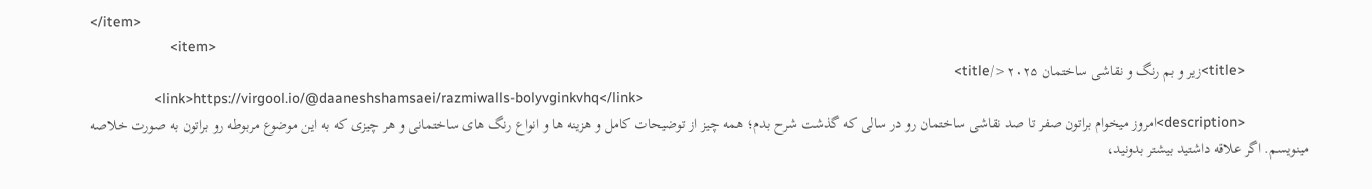</item>
                    <item>
                <title>زیر و بم رنگ و نقاشی ساختمان ۲۰۲۵</title>
                <link>https://virgool.io/@daaneshshamsaei/razmiwalls-bolyvginkvhq</link>
                <description>امروز میخوام براتون صفر تا صد نقاشی ساختمان رو در سالی که گذشت شرح بدم؛ همه چیز از توضیحات کامل و هزینه ها و انواع رنگ های ساختمانی و هر چیزی که به این موضوع مربوطه رو براتون به صورت خلاصه مینویسم. اگر علاقه داشتید بیشتر بدونید،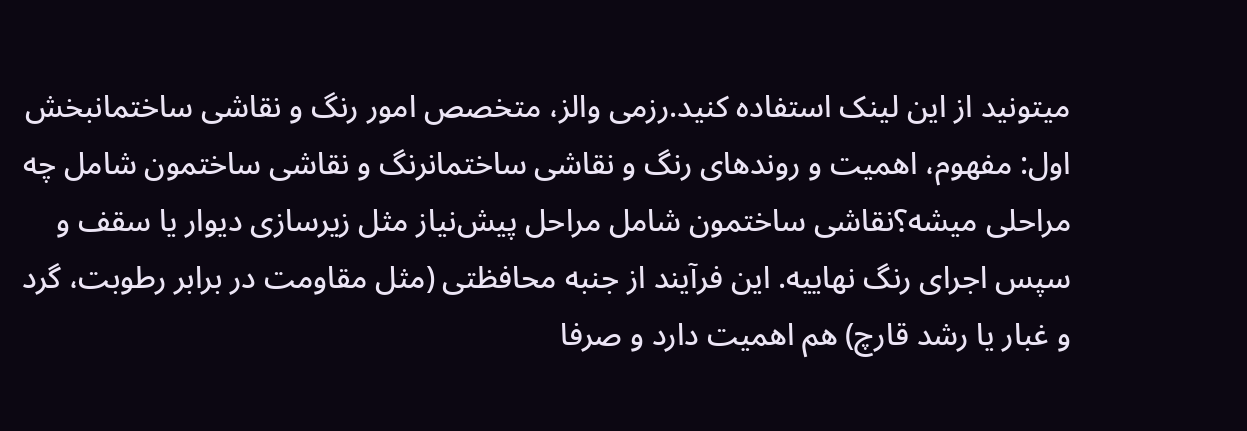میتونید از این لینک استفاده کنید.رزمی والز، متخصص امور رنگ و نقاشی ساختمانبخش اول: مفهوم، اهمیت و روندهای رنگ و نقاشی ساختمانرنگ و نقاشی ساختمون شامل چه مراحلی میشه؟نقاشی ساختمون شامل مراحل پیش‌نیاز مثل زیرسازی دیوار یا سقف و سپس اجرای رنگ نهاییه. این فرآیند از جنبه محافظتی (مثل مقاومت در برابر رطوبت، گرد و غبار یا رشد قارچ) هم اهمیت دارد و صرفا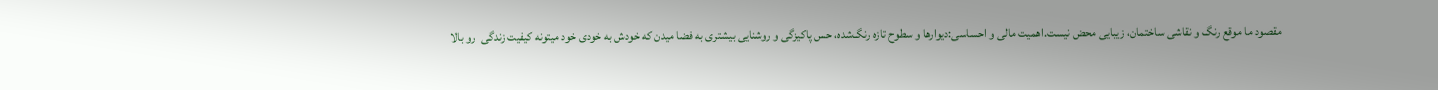مقصود ما موقع رنگ و نقاشی ساختمان، زیبایی محض نیست.اهمیت مالی و احساسی:دیوارها و سطوح تازه رنگ‌شده، حس پاکیزگی و روشنایی بیشتری به فضا میدن که خودش به خودی خود میتونه کیفیت زندگی  رو بالا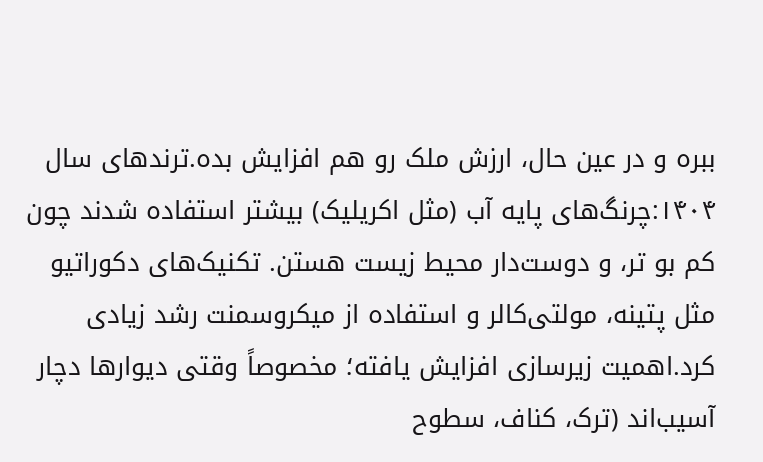ببره و در عین حال، ارزش ملک رو هم افزایش بده.ترندهای سال ۱۴۰۴:چرنگ‌های پایه آب (مثل اکریلیک) بیشتر استفاده شدند چون کم‌ بو تر، و دوست‌دار محیط زیست هستن. تکنیک‌های دکوراتیو مثل پتینه، مولتی‌کالر و استفاده از میکروسمنت رشد زیادی کرد.اهمیت زیرسازی افزایش یافته؛ مخصوصاً وقتی دیوارها دچار آسیب‌اند (ترک، کناف، سطوح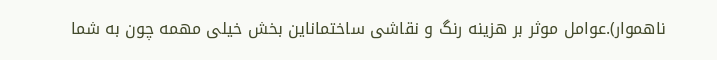ناهموار).عوامل موثر بر هزینه رنگ و نقاشی ساختماناین بخش خیلی مهمه چون به شما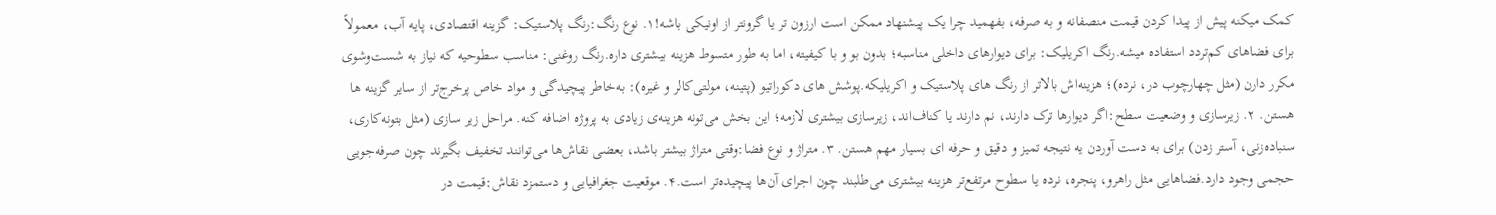کمک میکنه پیش از پیدا کردن قیمت منصفانه و به صرفه، بفهمید چرا یک پیشنهاد ممکن است ارزون تر یا گرونتر از اونیکی باشه!۱. نوع رنگ:رنگ پلاستیک: گزینه اقتصادی، پایه آب، معمولاً برای فضاهای کم‌تردد استفاده میشه.رنگ اکریلیک: برای دیوارهای داخلی مناسبه؛ بدون بو و با کیفیته، اما به طور متسوط هزینه بیشتری داره.رنگ روغنی: مناسب سطوحیه که نیاز به شست‌وشوی مکرر دارن (مثل چهارچوب در، نرده)؛ هزینه‌اش بالاتر از رنگ های پلاستیک و اکریلیکه.پوشش های ‌دکوراتیو (پتینه، مولتی‌کالر و غیره): به‌خاطر پیچیدگی و مواد خاص پرخرج‌تر از سایر گزینه ها هستن. ۲. زیرسازی و وضعیت سطح:اگر دیوارها ترک دارند، نم دارند یا کناف‌اند، زیرسازی بیشتری لازمه؛ این بخش می‌تونه هزینه‌ی زیادی به پروژه اضافه کنه. مراحل زیر سازی (مثل بتونه‌کاری، سنباده‌زنی، آستر زدن) برای به دست آوردن یه نتیجه تمیز و دقیق و حرفه ای بسیار مهم هستن. ۳. متراژ و نوع فضا:وقتی متراژ بیشتر باشد، بعضی نقاش‌ها می‌توانند تخفیف بگیرند چون صرفه‌جویی حجمی وجود دارد.فضاهایی مثل راهرو، پنجره، نرده یا سطوح مرتفع‌تر هزینه بیشتری می‌طلبند چون اجرای آن‌ها پیچیده‌تر است.۴. موقعیت جغرافیایی و دستمزد نقاش:قیمت در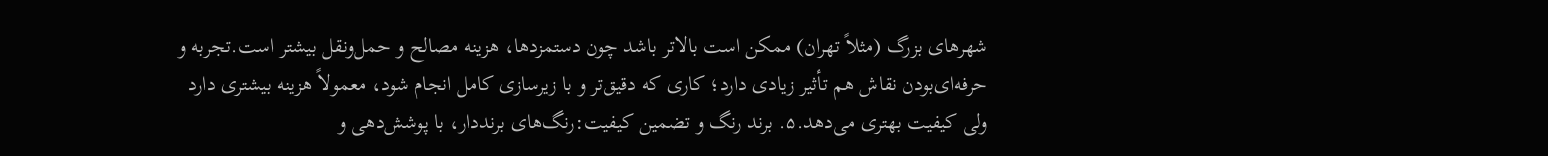شهرهای بزرگ (مثلاً تهران) ممکن است بالاتر باشد چون دستمزدها، هزینه مصالح و حمل‌ونقل بیشتر است.تجربه و حرفه‌ای‌بودن نقاش هم تأثیر زیادی دارد؛ کاری که دقیق‌تر و با زیرسازی کامل انجام شود، معمولاً هزینه بیشتری دارد ولی کیفیت بهتری می‌دهد.۵. برند رنگ و تضمین کیفیت:رنگ‌های برند‌دار، با پوشش‌دهی و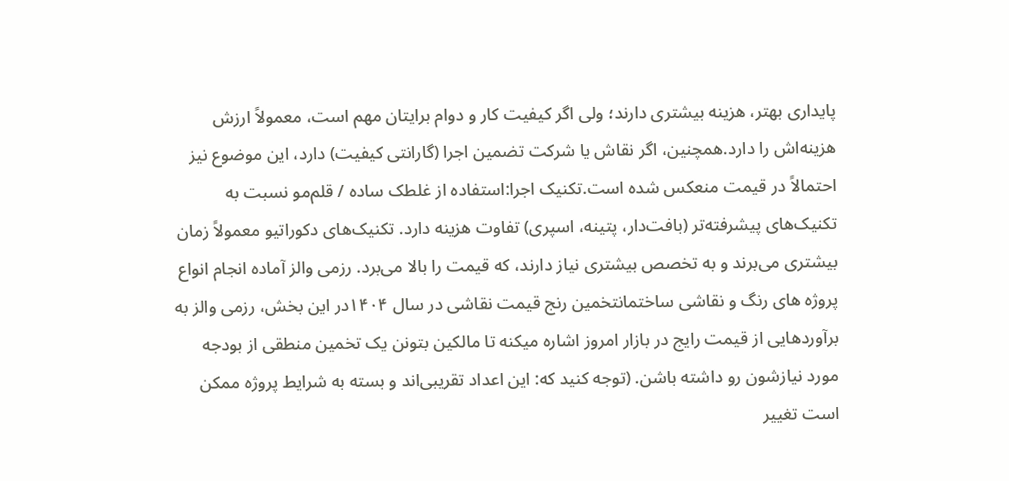پایداری بهتر، هزینه بیشتری دارند؛ ولی اگر کیفیت کار و دوام برایتان مهم است، معمولاً ارزش هزینه‌اش را دارد.همچنین، اگر نقاش یا شرکت تضمین اجرا (گارانتی کیفیت) دارد، این موضوع نیز احتمالاً در قیمت منعکس شده است.تکنیک اجرا:استفاده از غلطک ساده / قلم‌مو نسبت به تکنیک‌های پیشرفته‌تر (بافت‌دار، پتینه، اسپری) تفاوت هزینه دارد. تکنیک‌های دکوراتیو معمولاً زمان بیشتری می‌برند و به تخصص بیشتری نیاز دارند، که قیمت را بالا می‌برد. رزمی والز آماده انجام انواع پروژه های رنگ و نقاشی ساختمانتخمین رنج قیمت نقاشی در سال ۱۴۰۴در این بخش، رزمی والز به برآوردهایی از قیمت رایج در بازار امروز اشاره میکنه تا مالکین بتونن یک تخمین منطقی از بودجه مورد نیازشون رو داشته باشن. (توجه کنید که: این اعداد تقریبی‌اند و بسته به شرایط پروژه ممکن است تغییر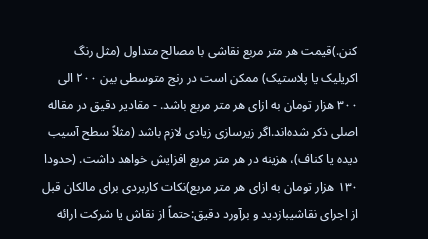کنن.)قیمت هر متر مربع نقاشی با مصالح متداول (مثل رنگ اکریلیک یا پلاستیک) ممکن است در رنج متوسطی بین ۲۰۰ الی ۳۰۰ هزار تومان به ازای هر متر مربع باشد. - مقادیر دقیق در مقاله اصلی ذکر شده‌اند.اگر زیرسازی زیادی لازم باشد (مثلاً سطح آسیب دیده یا کناف)، هزینه در هر متر مربع افزایش خواهد داشت. (حدودا ۱۳۰ هزار تومان به ازای هر متر مربع)نکات کاربردی برای مالکان قبل از اجرای نقاشیبازدید و برآورد دقیق:حتماً از نقاش یا شرکت ارائه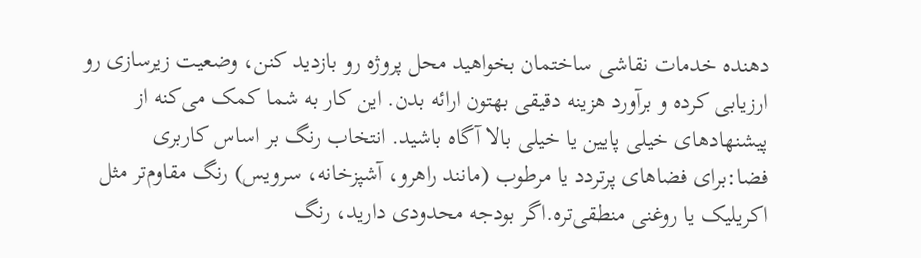دهنده خدمات نقاشی ساختمان بخواهید محل پروژه رو بازدید کنن، وضعیت زیرسازی رو ارزیابی کرده و برآورد هزینه دقیقی بهتون ارائه بدن. این کار به شما کمک می‌کنه از پیشنهادهای خیلی پایین یا خیلی بالا آگاه باشید. انتخاب رنگ بر اساس کاربری فضا:برای فضاهای پرتردد یا مرطوب (مانند راهرو، آشپزخانه، سرویس) رنگ مقاوم‌تر مثل اکریلیک یا روغنی منطقی‌تره.اگر بودجه محدودی دارید، رنگ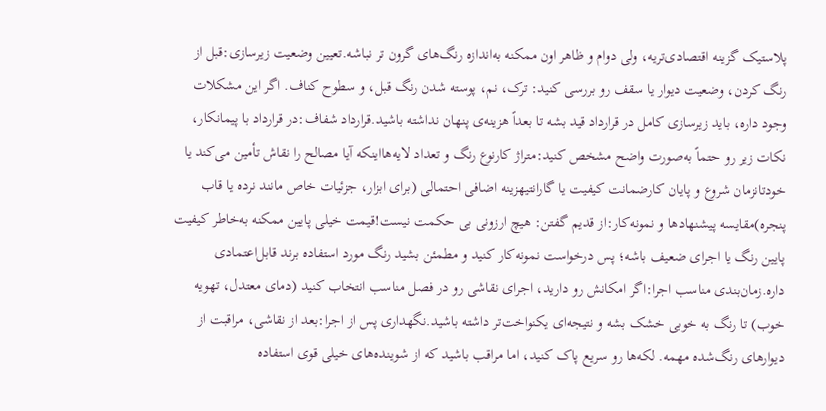پلاستیک گزینه اقتصادی‌تریه، ولی دوام و ظاهر اون ممکنه به‌اندازه رنگ‌های گرون تر نباشه.تعیین وضعیت زیرسازی:قبل از رنگ کردن، وضعیت دیوار یا سقف رو بررسی کنید: ترک، نم، پوسته شدن رنگ قبل، و سطوح کناف. اگر این مشکلات وجود داره، باید زیرسازی کامل در قرارداد قید بشه تا بعداً هزینه‌ی پنهان نداشته باشید.قرارداد شفاف:در قرارداد با پیمانکار، نکات زیر رو حتماً به‌صورت واضح مشخص کنید:متراژ کارنوع رنگ و تعداد لایه‌هااینکه آیا مصالح را نقاش تأمین می‌کند یا خودتانزمان شروع و پایان کارضمانت کیفیت یا گارانتیهزینه اضافی احتمالی (برای ابزار، جزئیات خاص مانند نرده یا قاب پنجره)مقایسه پیشنهاد‌ها و نمونه‌کار:از قدیم گفتن: هیچ ارزونی بی حکمت نیست!قیمت خیلی پایین ممکنه به‌خاطر کیفیت پایین رنگ یا اجرای ضعیف باشه؛ پس درخواست نمونه‌کار کنید و مطمئن بشید رنگ مورد استفاده برند قابل‌اعتمادی داره.زمان‌بندی مناسب اجرا:اگر امکانش رو دارید، اجرای نقاشی رو در فصل مناسب انتخاب کنید (دمای معتدل، تهویه خوب) تا رنگ به خوبی خشک بشه و نتیجه‌ای یکنواخت‌تر داشته باشید.نگهداری پس از اجرا:بعد از نقاشی، مراقبت از دیوارهای رنگ‌شده مهمه. لکه‌ها رو سریع پاک کنید، اما مراقب باشید که از شوینده‌های خیلی قوی استفاده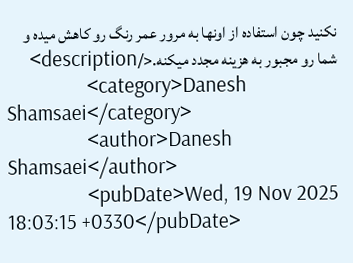نکنید چون استفاده از اونها به مرور عمر رنگ رو کاهش میده و شما رو مجبور به هزینه مجدد میکنه.</description>
                <category>Danesh Shamsaei</category>
                <author>Danesh Shamsaei</author>
                <pubDate>Wed, 19 Nov 2025 18:03:15 +0330</pubDate>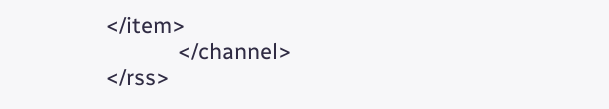</item>
            </channel>
</rss>